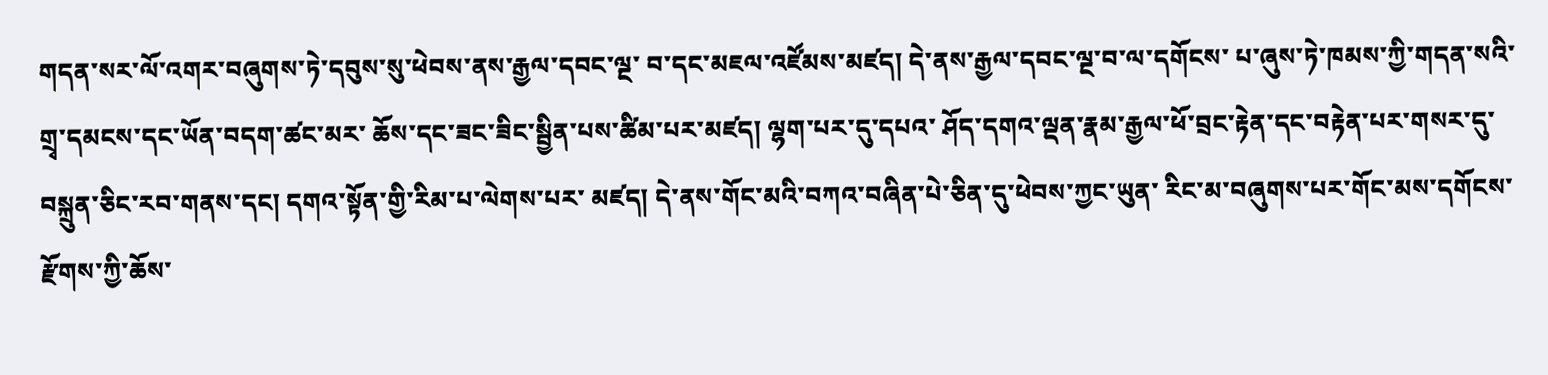གདན་སར་ལོ་འགར་བཞུགས་ཏེ་དབུས་སུ་ཕེབས་ནས་རྒྱལ་དབང་ལྔ་ བ་དང་མཇལ་འཛོམས་མཛད། དེ་ནས་རྒྱལ་དབང་ལྔ་བ་ལ་དགོངས་ པ་ཞུས་ཏེ་ཁམས་ཀྱི་གདན་སའི་གྲྭ་དམངས་དང་ཡོན་བདག་ཚང་མར་ ཆོས་དང་ཟང་ཟིང་སྦྱིན་པས་ཚིམ་པར་མཛད། ལྷག་པར་དུ་དཔའ་ ཤོད་དགའ་ལྡན་རྣམ་རྒྱལ་ཕོ་བྲང་རྟེན་དང་བརྟེན་པར་གསར་དུ་ བསྐྲུན་ཅིང་རབ་གནས་དང། དགའ་སྟོན་གྱི་རིམ་པ་ལེགས་པར་ མཛད། དེ་ནས་གོང་མའི་བཀའ་བཞིན་པེ་ཅིན་དུ་ཕེབས་ཀྱང་ཡུན་ རིང་མ་བཞུགས་པར་གོང་མས་དགོངས་རྫོགས་ཀྱི་ཆོས་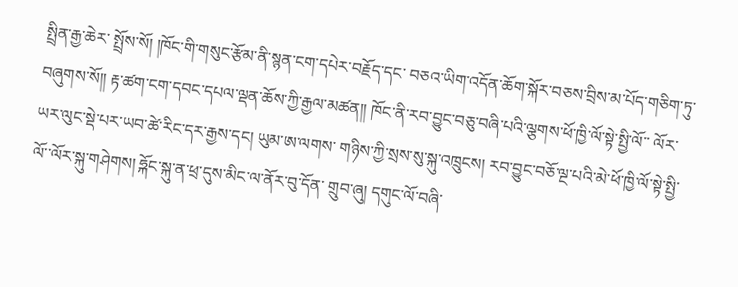སྤྲིན་རྒྱ་ཆེར་ སྤྲོས་སོ། །ཁོང་གི་གསུང་རྩོམ་ནི་སྙན་ངག་དཔེར་བརྗོད་དང་ བཅའ་ཡིག་འདོན་ཆོག་སྐོར་བཅས་བྲིས་མ་པོད་གཅིག་ཏུ་བཞུགས་སོ།། རྟ་ཚག་ངག་དབང་དཔལ་ལྡན་ཆོས་ཀྱི་རྒྱལ་མཚན།། ཁོང་ནི་རབ་བྱུང་བཅུ་བཞི་པའི་ལྕགས་ཕོ་ཁྱི་ལོ་སྟེ་སྤྱི་ལོ་་ ལོར་ཡར་ལུང་སྡེ་པར་ཡབ་ཚེ་རིང་དར་རྒྱས་དང། ཡུམ་ཨ་ལགས་ གཉིས་ཀྱི་སྲས་སུ་སྐུ་འཁྲུངས། རབ་བྱུང་བཅོ་ལྔ་པའི་མེ་ཕོ་ཁྱི་ལོ་སྟེ་སྤྱི་ ལོ་་ལོར་སྐུ་གཤེགས། ཧྐོང་སྐུ་ན་ཕྲ་དུས་མིང་ལ་ནོར་བུ་དོན་ གྲུབ་ཞུ། དགུང་ལོ་བཞི་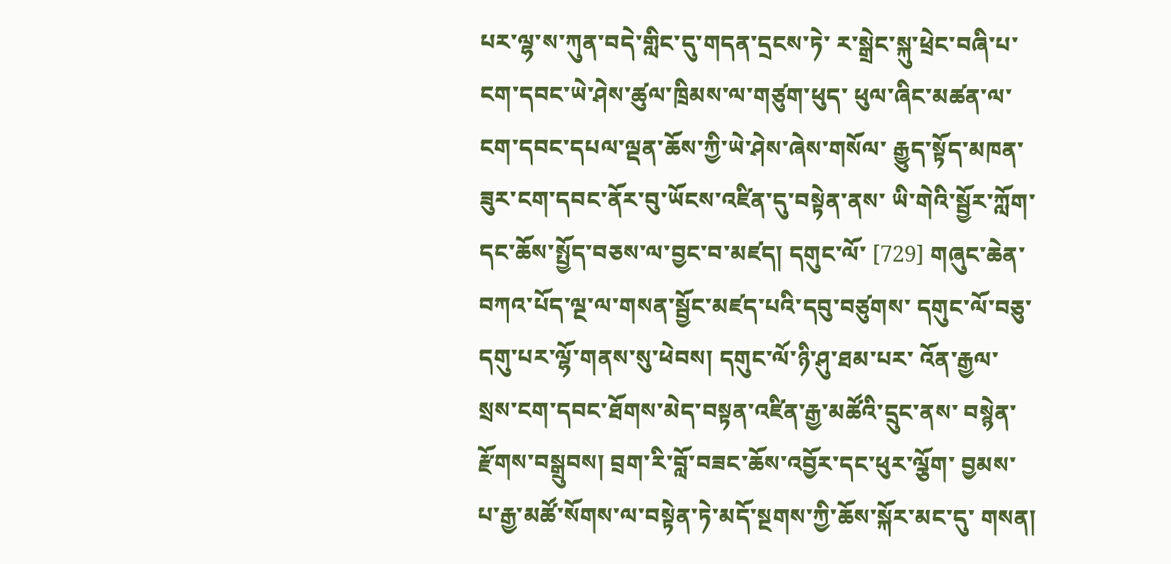པར་ལྷ་ས་ཀུན་བདེ་གླིང་དུ་གདན་དྲངས་ཏེ་ ར་སྒྲེང་སྐུ་ཕྲེང་བཞི་པ་ངག་དབང་ཡེ་ཤེས་ཚུལ་ཁྲིམས་ལ་གཙུག་ཕུད་ ཕུལ་ཞིང་མཚན་ལ་ངག་དབང་དཔལ་ལྡན་ཆོས་ཀྱི་ཡེ་ཤེས་ཞེས་གསོལ་ རྒྱུད་སྟོད་མཁན་ཟུར་ངག་དབང་ནོར་བུ་ཡོངས་འཛིན་དུ་བསྟེན་ནས་ ཡི་གེའི་སྦྱོར་ཀློག་དང་ཆོས་སྤྱོད་བཅས་ལ་བྱང་བ་མཛད། དགུང་ལོ་ [729] གཞུང་ཆེན་བཀའ་པོད་ལྔ་ལ་གསན་སྦྱོང་མཛད་པའི་དབུ་བཙུགས་ དགུང་ལོ་བཅུ་དགུ་པར་ལྷོ་གནས་སུ་ཕེབས། དགུང་ལོ་ཉི་ཤུ་ཐམ་པར་ འོན་རྒྱལ་སྲས་ངག་དབང་ཐོགས་མེད་བསྟན་འཛིན་རྒྱ་མཚོའི་དྲུང་ནས་ བསྙེན་རྫོགས་བསྒྲུབས། བྲག་རི་བློ་བཟང་ཆོས་འབྱོར་དང་ཕུར་ལྕོག་ བྱམས་པ་རྒྱ་མཚོ་སོགས་ལ་བསྟེན་ཏེ་མདོ་སྔགས་ཀྱི་ཆོས་སྐོར་མང་དུ་ གསན།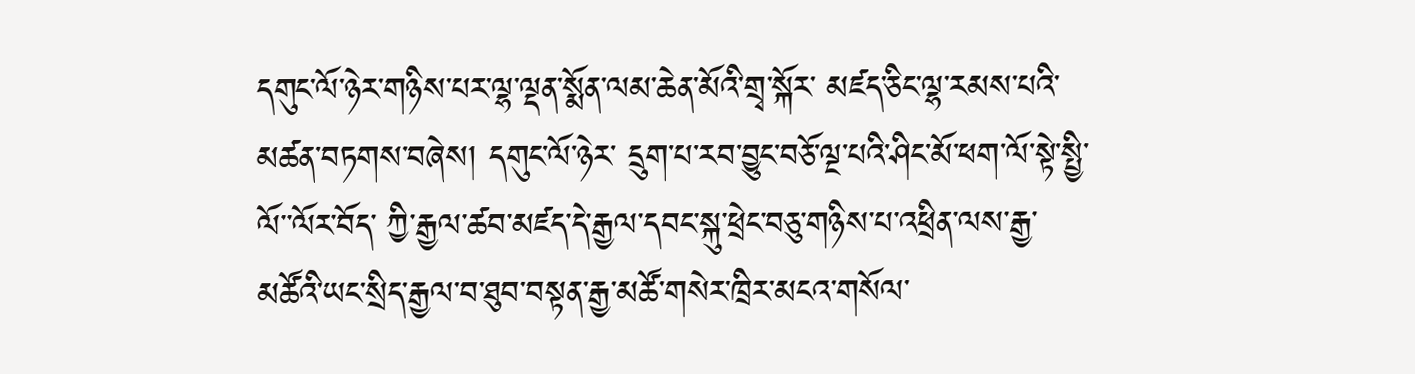དགུང་ལོ་ཉེར་གཉིས་པར་ལྷ་ལྡན་སྨོན་ལམ་ཆེན་མོའི་གྲྭ་སྐོར་ མཛད་ཅིང་ལྷ་རམས་པའི་མཚན་བཏགས་བཞེས། དགུང་ལོ་ཉེར་ དྲུག་པ་རབ་བྱུང་བཅོ་ལྔ་པའི་ཤིང་མོ་ཕག་ལོ་སྟེ་སྤྱི་ལོ་་ལོར་བོད་ ཀྱི་རྒྱལ་ཚབ་མཛད་དེ་རྒྱལ་དབང་སྐུ་ཕྲེང་བཅུ་གཉིས་པ་འཕྲིན་ལས་རྒྱ་ མཚོའི་ཡང་སྲིད་རྒྱལ་བ་ཐུབ་བསྟན་རྒྱ་མཚོ་གསེར་ཁྲིར་མངའ་གསོལ་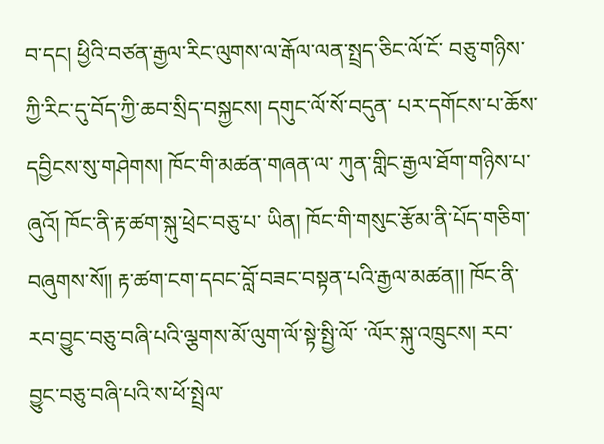བ་དང། ཕྱིའི་བཙན་རྒྱལ་རིང་ལུགས་ལ་རྒོལ་ལན་སྤྲད་ཅིང་ལོ་ངོ་ བཅུ་གཉིས་ཀྱི་རིང་དུ་བོད་ཀྱི་ཆབ་སྲིད་བསྐྱངས། དགུང་ལོ་སོ་བདུན་ པར་དགོངས་པ་ཆོས་དབྱིངས་སུ་གཤེགས། ཁོང་གི་མཚན་གཞན་ལ་ ཀུན་གླིང་རྒྱལ་ཐོག་གཉིས་པ་ཞུའོ། ཁོང་ནི་རྟ་ཚག་སྐུ་ཕྲེང་བཅུ་པ་ ཡིན། ཁོང་གི་གསུང་རྩོམ་ནི་པོད་གཅིག་བཞུགས་སོ།། རྟ་ཚག་ངག་དབང་བློ་བཟང་བསྟན་པའི་རྒྱལ་མཚན།། ཁོང་ནི་རབ་བྱུང་བཅུ་བཞི་པའི་ལྕགས་མོ་ལུག་ལོ་སྟེ་སྤྱི་ལོ་ ་ལོར་སྐུ་འཁྲུངས། རབ་བྱུང་བཅུ་བཞི་པའི་ས་ཕོ་སྤྲེལ་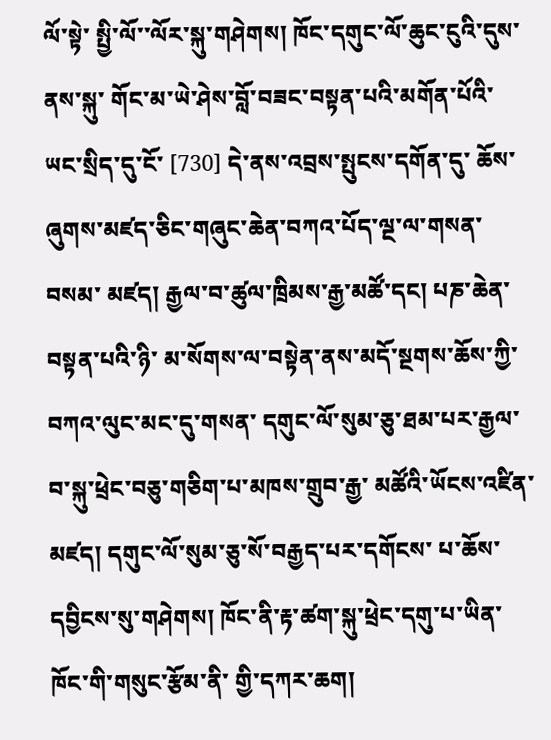ལོ་སྟེ་ སྤྱི་ལོ་་ལོར་སྐུ་གཤེགས། ཁོང་དགུང་ལོ་ཆུང་ངུའི་དུས་ནས་སྐུ་ གོང་མ་ཡེ་ཤེས་བློ་བཟང་བསྟན་པའི་མགོན་པོའི་ཡང་སྲིད་དུ་ངོ་ [730] དེ་ནས་འབྲས་སྤུངས་དགོན་དུ་ ཆོས་ཞུགས་མཛད་ཅིང་གཞུང་ཆེན་བཀའ་པོད་ལྔ་ལ་གསན་བསམ་ མཛད། རྒྱལ་བ་ཚུལ་ཁྲིམས་རྒྱ་མཚོ་དང། པཎ་ཆེན་བསྟན་པའི་ཉི་ མ་སོགས་ལ་བསྟེན་ནས་མདོ་སྔགས་ཆོས་ཀྱི་བཀའ་ལུང་མང་དུ་གསན་ དགུང་ལོ་སུམ་ཅུ་ཐམ་པར་རྒྱལ་བ་སྐུ་ཕྲེང་བཅུ་གཅིག་པ་མཁས་གྲུབ་རྒྱ་ མཚོའི་ཡོངས་འཛིན་མཛད། དགུང་ལོ་སུམ་ཅུ་སོ་བརྒྱད་པར་དགོངས་ པ་ཆོས་དབྱིངས་སུ་གཤེགས། ཁོང་ནི་རྟ་ཚག་སྐུ་ཕྲེང་དགུ་པ་ཡིན་ ཁོང་གི་གསུང་རྩོམ་ནི་ གྱི་དཀར་ཆག།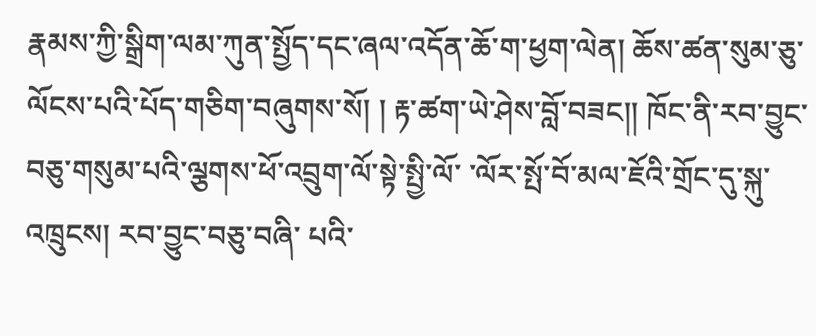རྣམས་ཀྱི་སྒྲིག་ལམ་ཀུན་སྤྱོད་དང་ཞལ་འདོན་ཆོ་ག་ཕྱག་ལེན། ཆོས་ཚན་སུམ་ཅུ་ལོངས་པའི་པོད་གཅིག་བཞུགས་སོ། ། རྟ་ཚག་ཡེ་ཤེས་བློ་བཟང།། ཁོང་ནི་རབ་བྱུང་བཅུ་གསུམ་པའི་ལྕགས་ཕོ་འབྲུག་ལོ་སྟེ་སྤྱི་ལོ་ ་ལོར་སྤོ་བོ་མལ་ཇོའི་གྲོང་དུ་སྐུ་འཁྲུངས། རབ་བྱུང་བཅུ་བཞི་ པའི་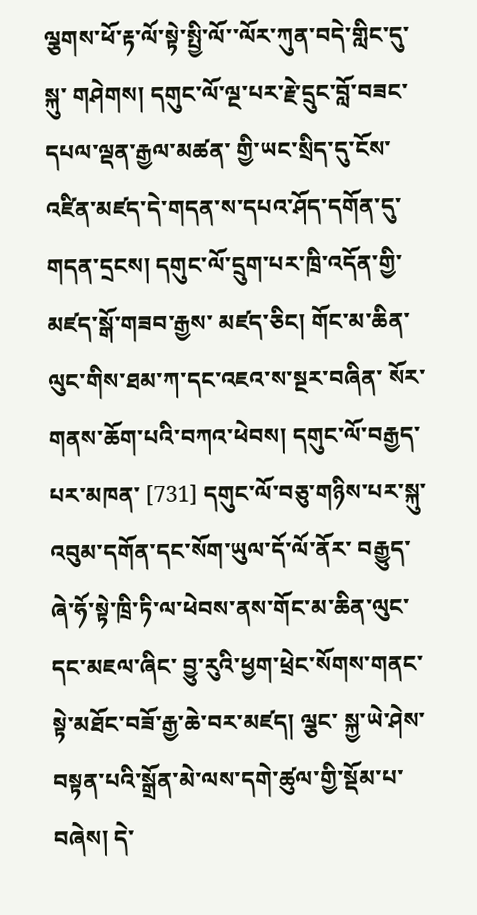ལྕགས་ཕོ་རྟ་ལོ་སྟེ་སྤྱི་ལོ་་ལོར་ཀུན་བདེ་གླིང་དུ་སྐུ་ གཤེགས། དགུང་ལོ་ལྔ་པར་རྗེ་དྲུང་བློ་བཟང་དཔལ་ལྡན་རྒྱལ་མཚན་ གྱི་ཡང་སྲིད་དུ་ངོས་འཛིན་མཛད་དེ་གདན་ས་དཔའ་ཤོད་དགོན་དུ་ གདན་དྲངས། དགུང་ལོ་དྲུག་པར་ཁྲི་འདོན་གྱི་མཛད་སྒོ་གཟབ་རྒྱས་ མཛད་ཅིང། གོང་མ་ཆིན་ལུང་གིས་ཐམ་ཀ་དང་འཇའ་ས་སྔར་བཞིན་ སོར་གནས་ཆོག་པའི་བཀའ་ཕེབས། དགུང་ལོ་བརྒྱད་པར་མཁན་ [731] དགུང་ལོ་བཅུ་གཉིས་པར་སྐུ་འབུམ་དགོན་དང་སོག་ཡུལ་དོ་ལོ་ནོར་ བརྒྱུད་ཞེ་ཧོ་སྟེ་ཁྲི་ཏི་ལ་ཕེབས་ནས་གོང་མ་ཆིན་ལུང་དང་མཇལ་ཞིང་ བྱུ་རུའི་ཕྱག་ཕྲེང་སོགས་གནང་སྟེ་མཐོང་བཟོ་རྒྱ་ཆེ་བར་མཛད། ལྕང་ སྐྱ་ཡེ་ཤེས་བསྟན་པའི་སྒྲོན་མེ་ལས་དགེ་ཚུལ་གྱི་སྡོམ་པ་བཞེས། དེ་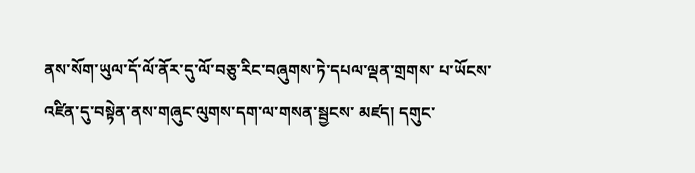ནས་སོག་ཡུལ་དོ་ལོ་ནོར་དུ་ལོ་བཅུ་རིང་བཞུགས་ཏེ་དཔལ་ལྡན་གྲགས་ པ་ཡོངས་འཛིན་དུ་བསྟེན་ནས་གཞུང་ལུགས་དག་ལ་གསན་སྦྱངས་ མཛད། དགུང་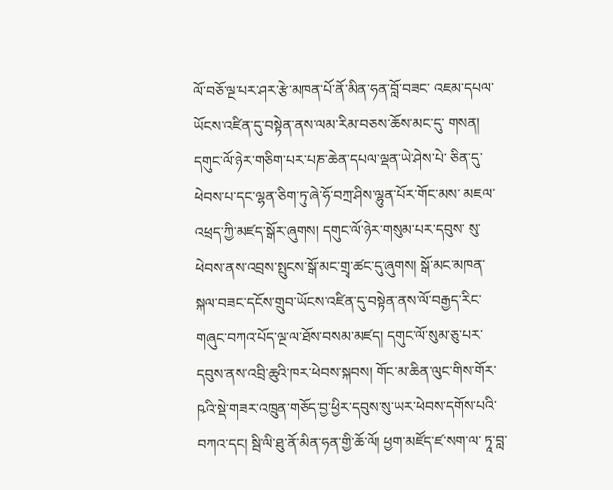ལོ་བཅོ་ལྔ་པར་ཤར་རྩེ་མཁན་པོ་ནོ་མིན་ཧན་བློ་བཟང་ འཇམ་དཔལ་ཡོངས་འཛིན་དུ་བསྟེན་ནས་ལམ་རིམ་བཅས་ཆོས་མང་དུ་ གསན། དགུང་ལོ་ཉེར་གཅིག་པར་པཎ་ཆེན་དཔལ་ལྡན་ཡེ་ཤེས་པེ་ ཅིན་དུ་ཕེབས་པ་དང་ལྷན་ཅིག་ཏུ་ཞེ་ཧོ་བཀྲ་ཤིས་ལྷུན་པོར་གོང་མས་ མཇལ་འཕྲད་ཀྱི་མཛད་སྒོར་ཞུགས། དགུང་ལོ་ཉེར་གསུམ་པར་དབུས་ སུ་ཕེབས་ནས་འབྲས་སྤུངས་སྒོ་མང་གྲྭ་ཚང་དུ་ཞུགས། སྒོ་མང་མཁན་ སྐལ་བཟང་དངོས་གྲུབ་ཡོངས་འཛིན་དུ་བསྟེན་ནས་ལོ་བརྒྱད་རིང་ གཞུང་བཀའ་པོད་ལྔ་ལ་ཐོས་བསམ་མཛད། དགུང་ལོ་སུམ་ཅུ་པར་ དབུས་ནས་འབྲི་ཆུའི་ཁར་ཕེབས་སྐབས། གོང་མ་ཆིན་ལུང་གིས་གོར་ ཥའི་སྡེ་གཟར་འཁྲུན་གཅོད་བྱ་ཕྱིར་དབུས་སུ་ཡར་ཕེབས་དགོས་པའི་ བཀའ་དང། སྦི་ལི་ཐུ་ནོ་མིན་ཧན་གྱི་ཆོ་ལོ། ཕྱག་མཛོད་ཛ་སག་ལ་ ཏཱ་བླ་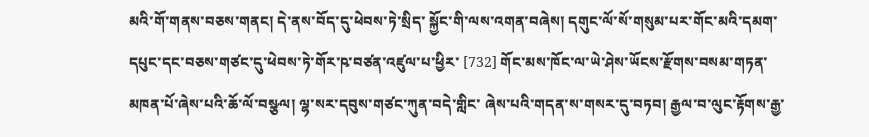མའི་གོ་གནས་བཅས་གནང། དེ་ནས་བོད་དུ་ཕེབས་ཏེ་སྲིད་ སྐྱོང་གི་ལས་འགན་བཞེས། དགུང་ལོ་སོ་གསུམ་པར་གོང་མའི་དམག་ དཔུང་དང་བཅས་གཙང་དུ་ཕེབས་ཏེ་གོར་ཥ་བཙན་འཛུལ་པ་ཕྱིར་ [732] གོང་མས་ཁོང་ལ་ཡེ་ཤེས་ཡོངས་རྫོགས་བསམ་གཏན་ མཁན་པོ་ཞེས་པའི་ཆོ་ལོ་བསྩལ། ལྷ་སར་དབུས་གཙང་ཀུན་བདེ་གླིང་ ཞེས་པའི་གདན་ས་གསར་དུ་བཏབ། རྒྱལ་བ་ལུང་རྟོགས་རྒྱ་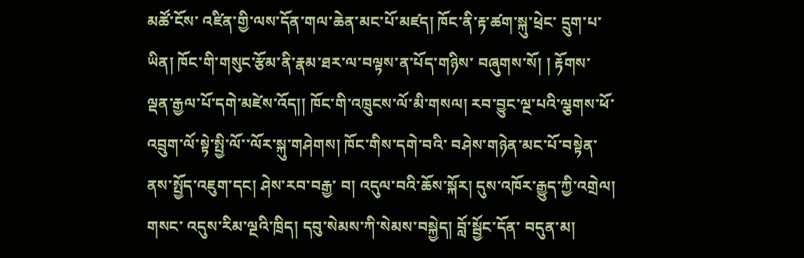མཚོ་ངོས་ འཛིན་གྱི་ལས་དོན་གལ་ཆེན་མང་པོ་མཛད། ཁོང་ནི་རྟ་ཚག་སྐུ་ཕྲེང་ དྲུག་པ་ཡིན། ཁོང་གི་གསུང་རྩོམ་ནི་རྣམ་ཐར་ལ་བལྟས་ན་པོད་གཉིས་ བཞུགས་སོ། ། རྟོགས་ལྡན་རྒྱལ་པོ་དགེ་མཛེས་འོད།། ཁོང་གི་འཁྲུངས་ལོ་མི་གསལ། རབ་བྱུང་ལྔ་པའི་ལྕགས་ཕོ་ འབྲུག་ལོ་སྟེ་སྤྱི་ལོ་་ལོར་སྐུ་གཤེགས། ཁོང་གིས་དགེ་བའི་ བཤེས་གཉེན་མང་པོ་བསྟེན་ནས་སྤྱོད་འཇུག་དང། ཤེས་རབ་བརྒྱ་ བ། འདུལ་བའི་ཆོས་སྐོར། དུས་འཁོར་རྒྱུད་ཀྱི་འགྲེལ། གསང་ འདུས་རིམ་ལྔའི་ཁྲིད། དབུ་སེམས་ཀི་སེམས་བསྐྱེད། བློ་སྦྱོང་དོན་ བདུན་མ།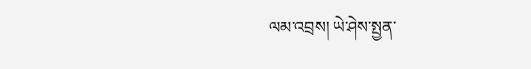ལམ་འབྲས། ཡེ་ཤེས་སྤྱན་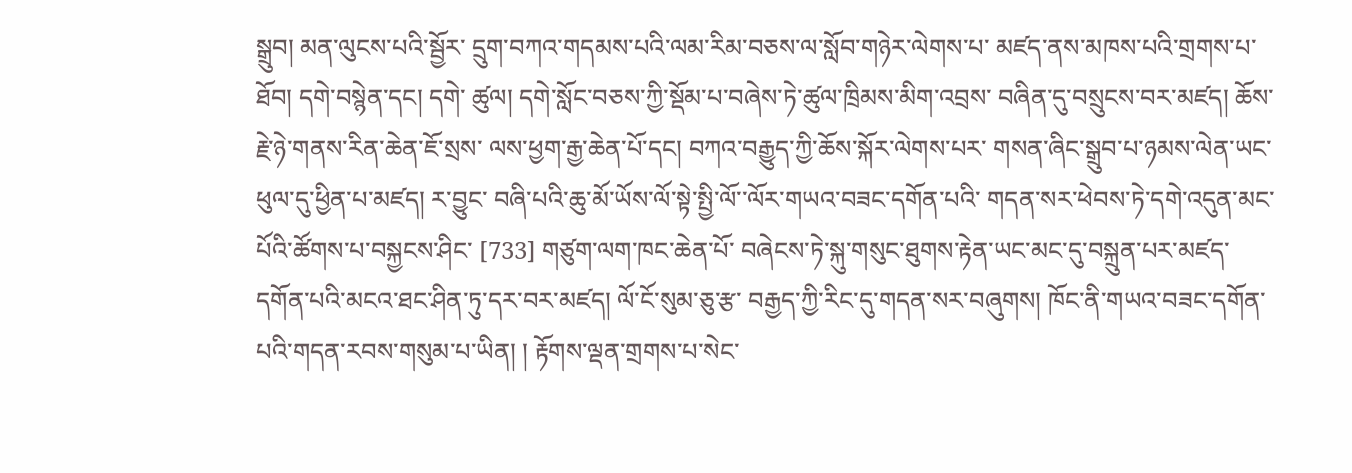སྒྲུབ། མན་ལུངས་པའི་སྦྱོར་ དྲུག་བཀའ་གདམས་པའི་ལམ་རིམ་བཅས་ལ་སློབ་གཉེར་ལེགས་པ་ མཛད་ནས་མཁས་པའི་གྲགས་པ་ཐོབ། དགེ་བསྙེན་དང། དགེ་ ཚུལ། དགེ་སློང་བཅས་ཀྱི་སྡོམ་པ་བཞེས་ཏེ་ཚུལ་ཁྲིམས་མིག་འབྲས་ བཞིན་དུ་བསྲུངས་བར་མཛད། ཆོས་རྗེ་ཉེ་གནས་རིན་ཆེན་ཇོ་སྲས་ ལས་ཕྱག་རྒྱ་ཆེན་པོ་དང། བཀའ་བརྒྱུད་ཀྱི་ཆོས་སྐོར་ལེགས་པར་ གསན་ཞིང་སྒྲུབ་པ་ཉམས་ལེན་ཡང་ཕུལ་དུ་ཕྱིན་པ་མཛད། ར་བྱུང་ བཞི་པའི་ཆུ་མོ་ཡོས་ལོ་སྟེ་སྤྱི་ལོ་་ལོར་གཡའ་བཟང་དགོན་པའི་ གདན་སར་ཕེབས་ཏེ་དགེ་འདུན་མང་པོའི་ཚོགས་པ་བསྐྱངས་ཤིང་ [733] གཙུག་ལག་ཁང་ཆེན་པོ་ བཞེངས་ཏེ་སྐུ་གསུང་ཐུགས་རྟེན་ཡང་མང་དུ་བསྐྲུན་པར་མཛད་ དགོན་པའི་མངའ་ཐང་ཤིན་ཏུ་དར་བར་མཛད། ལོ་ངོ་སུམ་ཅུ་རྩ་ བརྒྱད་ཀྱི་རིང་དུ་གདན་སར་བཞུགས། ཁོང་ནི་གཡའ་བཟང་དགོན་ པའི་གདན་རབས་གསུམ་པ་ཡིན། ། རྟོགས་ལྡན་གྲགས་པ་སེང་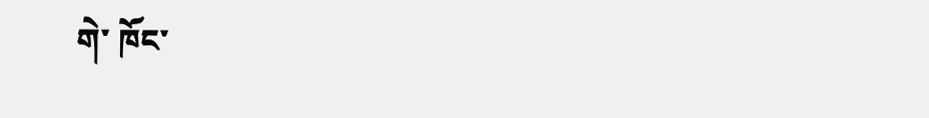གེ་ ཁོང་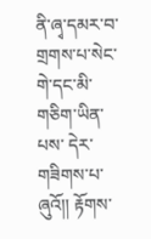ནི་ཞྭ་དམར་བ་གྲགས་པ་སེང་གེ་དང་མི་གཅིག་ཡིན་པས་ དེར་གཟིགས་པ་ཞུའོ།། རྟོགས་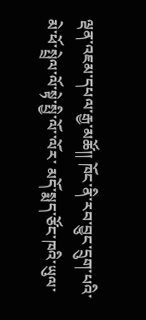ལྡན་འཇམ་དཔལ་རྒྱ་མཚོ།། ཁོང་ནི་རབ་བྱུང་དྲུག་པའི་མེ་ཕོ་སྤྲེལ་ལོ་སྟེ་སྤྱི་ལོ་་ལོར་ མདོ་སྨད་ཙོང་ཁའི་ཡུལ་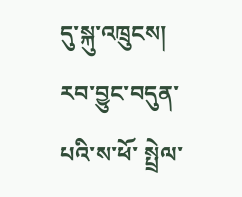དུ་སྐུ་འཁྲུངས། རབ་བྱུང་བདུན་པའི་ས་ཕོ་ སྤྲེལ་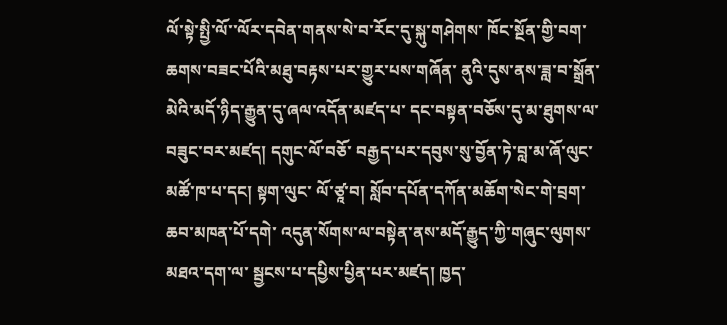ལོ་སྟེ་སྤྱི་ལོ་་ལོར་དབེན་གནས་སེ་བ་རོང་དུ་སྐུ་གཤེགས་ ཁོང་སྔོན་གྱི་བག་ཆགས་བཟང་པོའི་མཐུ་བརྟས་པར་གྱུར་པས་གཞོན་ ནུའི་དུས་ནས་ཟླ་བ་སྒྲོན་མེའི་མདོ་ཉིད་རྒྱུན་དུ་ཞལ་འདོན་མཛད་པ་ དང་བསྟན་བཅོས་དུ་མ་ཐུགས་ལ་བཟུང་བར་མཛད། དགུང་ལོ་བཅོ་ བརྒྱད་པར་དབུས་སུ་བྱོན་ཏེ་བླ་མ་ཞོ་ལུང་མཚོ་ཁ་པ་དང། སྟག་ལུང་ ལོ་ཙཱ་བ། སློབ་དཔོན་དཀོན་མཆོག་སེང་གེ་བྲག་ཆབ་མཁན་པོ་དགེ་ འདུན་སོགས་ལ་བསྟེན་ནས་མདོ་རྒྱུད་ཀྱི་གཞུང་ལུགས་མཐའ་དག་ལ་ སྦྱངས་པ་དཔྱིས་པྱིན་པར་མཛད། ཁྱད་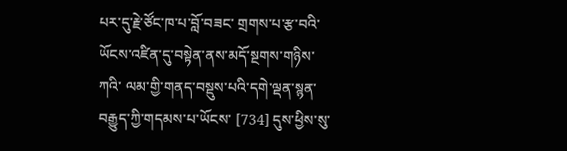པར་དུ་རྗེ་ཙོང་ཁ་པ་བློ་བཟང་ གྲགས་པ་རྩ་བའི་ཡོངས་འཛིན་དུ་བསྟེན་ནས་མདོ་སྔགས་གཉིས་ཀའི་ ལམ་གྱི་གནད་བསྡུས་པའི་དགེ་ལྡན་སྙན་བརྒྱུད་ཀྱི་གདམས་པ་ཡོངས་ [734] དུས་ཕྱིས་སུ་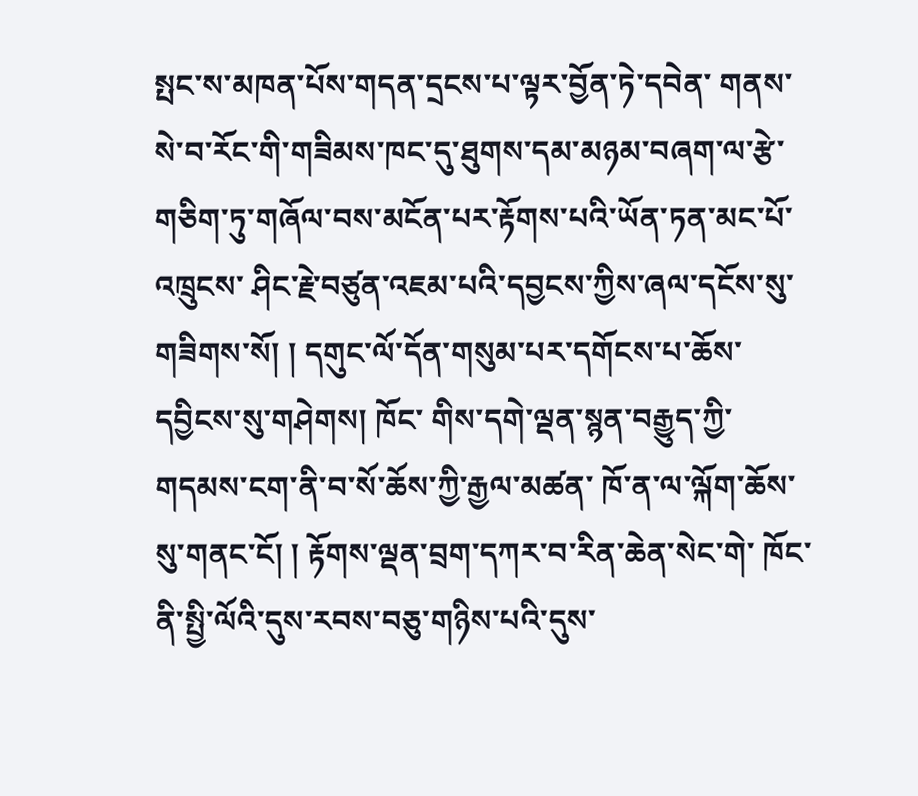སྤང་ས་མཁན་པོས་གདན་དྲངས་པ་ལྟར་བྱོན་ཏེ་དབེན་ གནས་སེ་བ་རོང་གི་གཟིམས་ཁང་དུ་ཐུགས་དམ་མཉམ་བཞག་ལ་རྩེ་ གཅིག་ཏུ་གཞོལ་བས་མངོན་པར་རྟོགས་པའི་ཡོན་ཏན་མང་པོ་འཁྲུངས་ ཤིང་རྗེ་བཙུན་འཇམ་པའི་དབྱངས་ཀྱིས་ཞལ་དངོས་སུ་གཟིགས་སོ། ། དགུང་ལོ་དོན་གསུམ་པར་དགོངས་པ་ཆོས་དབྱིངས་སུ་གཤེགས། ཁོང་ གིས་དགེ་ལྡན་སྙན་བརྒྱུད་ཀྱི་གདམས་ངག་ནི་བ་སོ་ཆོས་ཀྱི་རྒྱལ་མཚན་ ཁོ་ན་ལ་ལྐོག་ཆོས་སུ་གནང་ངོ། ། རྟོགས་ལྡན་བྲག་དཀར་བ་རིན་ཆེན་སེང་གེ་ ཁོང་ནི་སྤྱི་ལོའི་དུས་རབས་བཅུ་གཉིས་པའི་དུས་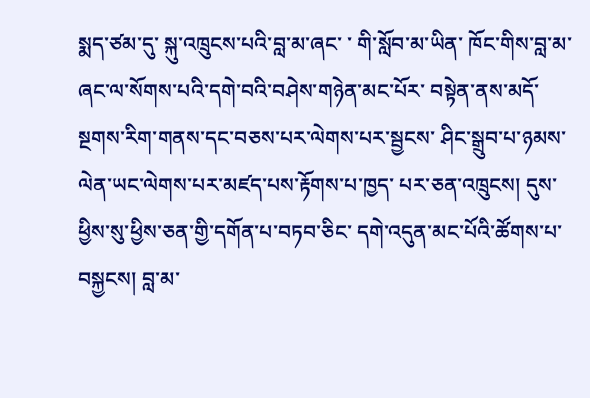སྨད་ཙམ་དུ་ སྐུ་འཁྲུངས་པའི་བླ་མ་ཞང་ ་ གི་སློབ་མ་ཡིན་ ཁོང་གིས་བླ་མ་ཞང་ལ་སོགས་པའི་དགེ་བའི་བཤེས་གཉེན་མང་པོར་ བསྟེན་ནས་མདོ་སྔགས་རིག་གནས་དང་བཅས་པར་ལེགས་པར་སྦྱངས་ ཤིང་སྒྲུབ་པ་ཉམས་ལེན་ཡང་ལེགས་པར་མཛད་པས་རྟོགས་པ་ཁྱད་ པར་ཅན་འཁྲུངས། དུས་ཕྱིས་སུ་ཕྱིས་ཅན་གྱི་དགོན་པ་བཏབ་ཅིང་ དགེ་འདུན་མང་པོའི་ཚོགས་པ་བསྐྱངས། བླ་མ་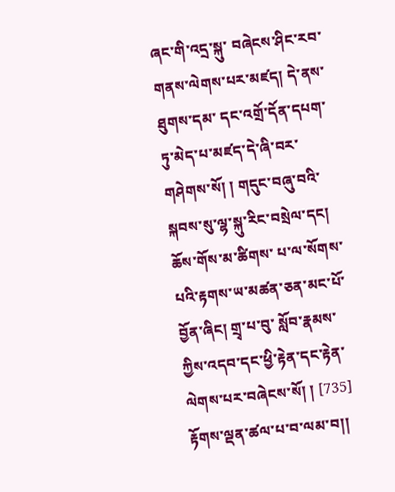ཞང་གི་འདྲ་སྐུ་ བཞེངས་ཤིང་རབ་གནས་ལེགས་པར་མཛད། དེ་ནས་ཐུགས་དམ་ དང་འགྲོ་དོན་དཔག་ཏུ་མེད་པ་མཛད་དེ་ཞི་བར་གཤེགས་སོ། ། གདུང་བཞུ་བའི་སྐབས་སུ་ལྷ་སྐུ་རིང་བསྲེལ་དང། ཆོས་གོས་མ་ཚིགས་ པ་ལ་སོགས་པའི་རྟགས་ཡ་མཚན་ཅན་མང་པོ་བྱོན་ཞིང། གྲྭ་པ་བུ་ སློབ་རྣམས་ཀྱིས་འདབ་དང་ཕྱི་རྟེན་དང་རྟེན་ལེགས་པར་བཞེངས་སོ། ། [735] རྟོགས་ལྡན་ཚལ་པ་བ་ལམ་བ།།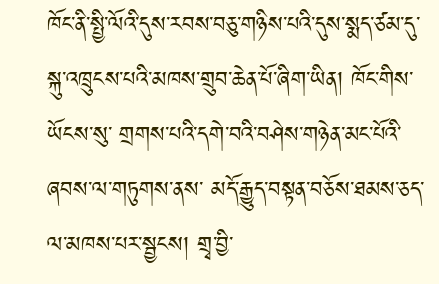ཁོང་ནི་སྤྱི་ལོའི་དུས་རབས་བཅུ་གཉིས་པའི་དུས་སྨད་ཙམ་དུ་ སྐུ་འཁྲུངས་པའི་མཁས་གྲུབ་ཆེན་པོ་ཞིག་ཡིན། ཁོང་གིས་ཡོངས་སུ་ གྲགས་པའི་དགེ་བའི་བཤེས་གཉེན་མང་པོའི་ཞབས་ལ་གཏུགས་ནས་ མདོ་རྒྱུད་བསྟན་བཅོས་ཐམས་ཅད་ལ་མཁས་པར་སྦྱངས། གྲྭ་བྱི་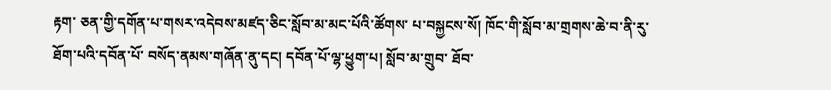རྟག་ ཅན་གྱི་དགོན་པ་གསར་འདེབས་མཛད་ཅིང་སློབ་མ་མང་པོའི་ཚོགས་ པ་བསྐྱངས་སོ། ཁོང་གི་སློབ་མ་གྲགས་ཆེ་བ་ནི་རུ་ཐོག་པའི་དབོན་པོ་ བསོད་ནམས་གཞོན་ནུ་དང། དབོན་པོ་ལྷ་ཕྱུག་པ། སློབ་མ་གྲུབ་ ཐོབ་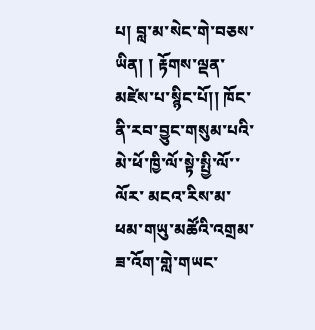པ། བླ་མ་སེང་གེ་བཅས་ཡིན། ། རྟོགས་ལྡན་མཛེས་པ་སྙིང་པོ།། ཁོང་ནི་རབ་བྱུང་གསུམ་པའི་མེ་ཕོ་ཁྱི་ལོ་སྟེ་སྤྱི་ལོ་་ལོར་ མངའ་རིས་མ་ཕམ་གཡུ་མཚོའི་འགྲམ་ཟ་འོག་གླེ་གཡང་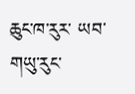ཆུང་ཁ་རུར་ ཡབ་གཡུ་རུང་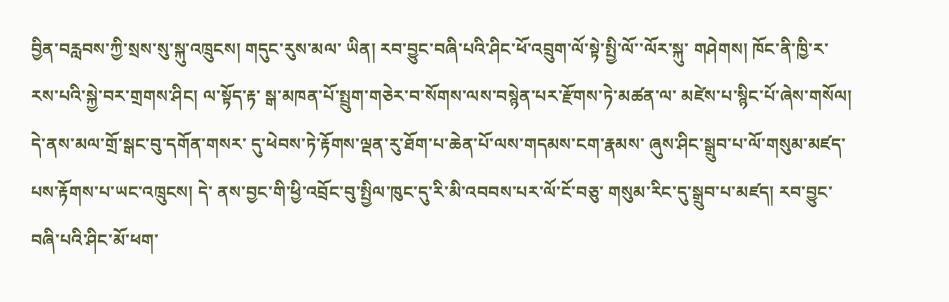བྱིན་བརླབས་ཀྱི་སྲས་སུ་སྐུ་འཁྲུངས། གདུང་རུས་མལ་ ཡིན། རབ་བྱུང་བཞི་པའི་ཤིང་ཕོ་འབྲུག་ལོ་སྟེ་སྤྱི་ལོ་་ལོར་སྐུ་ གཤེགས། ཁོང་ནི་ཁྱི་ར་རས་པའི་སྐྱེ་བར་གྲགས་ཤིང། ལ་སྟོད་རྟ་ སྒ་མཁན་པོ་སྤྲུག་གཅེར་བ་སོགས་ལས་བསྙེན་པར་རྫོགས་ཏེ་མཚན་ལ་ མཛེས་པ་སྙིང་པོ་ཞེས་གསོལ། དེ་ནས་མལ་གྲོ་སྒང་བུ་དགོན་གསར་ དུ་ཕེབས་ཏེ་རྟོགས་ལྡན་རུ་ཐོག་པ་ཆེན་པོ་ལས་གདམས་ངག་རྣམས་ ཞུས་ཤིང་སྒྲུབ་པ་ལོ་གསུམ་མཛད་པས་རྟོགས་པ་ཡང་འཁྲུངས། དེ་ ནས་བྱང་གི་ཕྱི་འབྲོང་བུ་སྤྱིལ་ཁུང་དུ་རི་མི་འབབས་པར་ལོ་ངོ་བཅུ་ གསུམ་རིང་དུ་སྒྲུབ་པ་མཛད། རབ་བྱུང་བཞི་པའི་ཤིང་མོ་ཕག་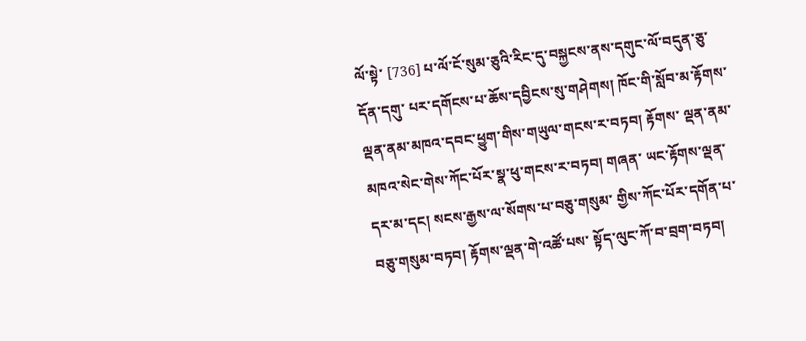ལོ་སྟེ་ [736] པ་ལོ་ངོ་སུམ་ཅུའི་རིང་དུ་བསྐྱངས་ནས་དགུང་ལོ་བདུན་ཅུ་དོན་དགུ་ པར་དགོངས་པ་ཆོས་དབྱིངས་སུ་གཤེགས། ཁོང་གི་སློབ་མ་རྟོགས་ ལྡན་ནམ་མཁའ་དབང་ཕྱུག་གིས་གཡུལ་གངས་ར་བཏབ། རྟོགས་ ལྡན་ནམ་མཁའ་སེང་གེས་ཀོང་པོར་སྣ་ཕུ་གངས་ར་བཏབ། གཞན་ ཡང་རྟོགས་ལྡན་དར་མ་དང། སངས་རྒྱས་ལ་སོགས་པ་བཅུ་གསུམ་ གྱིས་ཀོང་པོར་དགོན་པ་བཅུ་གསུམ་བཏབ། རྟོགས་ལྡན་གེ་འཚོ་པས་ སྟོད་ལུང་ཀོ་བ་བྲག་བཏབ།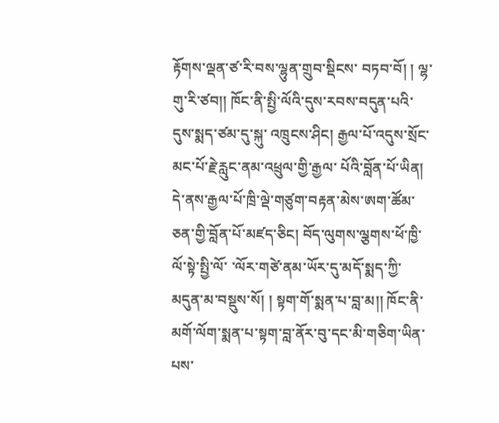རྟོགས་ལྡན་ཙ་རི་བས་ལྷུན་གྲུབ་སྡིངས་ བཏབ་བོ། ། ལྷ་གུ་རི་ཙབ།། ཁོང་ནི་སྤྱི་ལོའི་དུས་རབས་བདུན་པའི་དུས་སྨད་ཙམ་དུ་སྐུ་ འཁྲུངས་ཤིང། རྒྱལ་པོ་འདུས་སྲོང་མང་པོ་རྗེ་རླུང་ནམ་འཕྲུལ་གྱི་རྒྱལ་ པོའི་བློན་པོ་ཡིན། དེ་ནས་རྒྱལ་པོ་ཁྲི་ལྡེ་གཙུག་བརྟན་མེས་ཨག་ཚོམ་ ཅན་གྱི་བློན་པོ་མཛད་ཅིང། བོད་ལུགས་ལྕགས་ཕོ་ཁྱི་ལོ་སྟེ་སྤྱི་ལོ་ ་ལོར་གཙེ་ནམ་ཡོར་དུ་མདོ་སྨད་ཀྱི་མདུན་མ་བསྡུས་སོ། ། སྟག་གོ་སྨན་པ་བླ་མ།། ཁོང་ནི་མགོ་ལོག་སྨན་པ་སྟག་བླ་ནོར་བུ་དང་མི་གཅིག་ཡིན་ པས་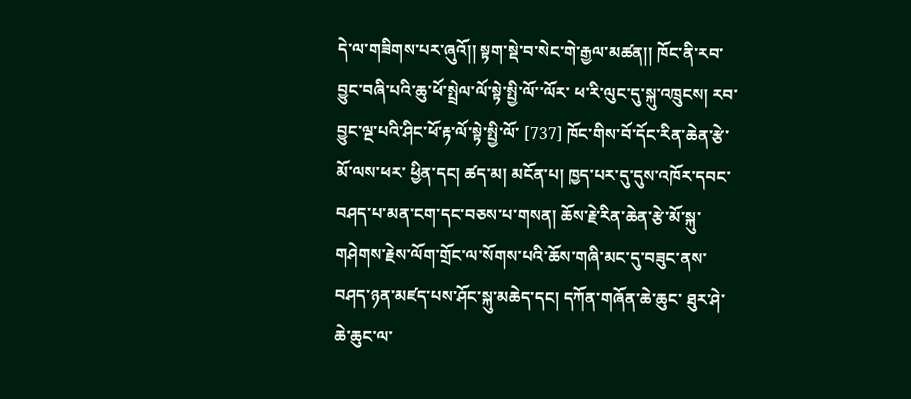དེ་ལ་གཟིགས་པར་ཞུའོ།། སྟག་སྡེ་བ་སེང་གེ་རྒྱལ་མཚན།། ཁོང་ནི་རབ་བྱུང་བཞི་པའི་ཆུ་ཕོ་སྤྲེལ་ལོ་སྟེ་སྤྱི་ལོ་་ལོར་ ཕ་རི་ལུང་དུ་སྐུ་འཁྲུངས། རབ་བྱུང་ལྔ་པའི་ཤིང་ཕོ་རྟ་ལོ་སྟེ་སྤྱི་ལོ་ [737] ཁོང་གིས་བོ་དོང་རིན་ཆེན་རྩེ་མོ་ལས་ཕར་ ཕྱིན་དང། ཚད་མ། མངོན་པ། ཁྱད་པར་དུ་དུས་འཁོར་དབང་ བཤད་པ་མན་ངག་དང་བཅས་པ་གསན། ཆོས་རྗེ་རིན་ཆེན་རྩེ་མོ་སྐུ་ གཤེགས་རྗེས་ལོག་གྲོང་ལ་སོགས་པའི་ཆོས་གཞི་མང་དུ་བཟུང་ནས་ བཤད་ཉན་མཛད་པས་ཤོང་སྐུ་མཆེད་དང། དཀོན་གཞོན་ཆེ་ཆུང་ ཐུར་ཤེ་ཆེ་ཆུང་ལ་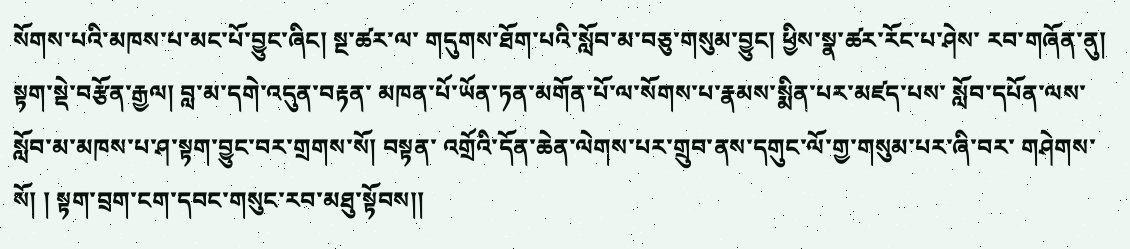སོགས་པའི་མཁས་པ་མང་པོ་བྱུང་ཞིང། སྔ་ཚར་ལ་ གདུགས་ཐོག་པའི་སློབ་མ་བཅུ་གསུམ་བྱུང། ཕྱིས་སྣ་ཚར་རོང་པ་ཤེས་ རབ་གཞོན་ནུ། སྟག་སྡེ་བརྩོན་རྒྱལ། བླ་མ་དགེ་འདུན་བརྟན་ མཁན་པོ་ཡོན་ཏན་མགོན་པོ་ལ་སོགས་པ་རྣམས་སྨིན་པར་མཛད་པས་ སློབ་དཔོན་ལས་སློབ་མ་མཁས་པ་ཤ་སྟག་བྱུང་བར་གྲགས་སོ། བསྟན་ འགྲོའི་དོན་ཆེན་ལེགས་པར་གྲུབ་ནས་དགུང་ལོ་གྱ་གསུམ་པར་ཞི་བར་ གཤེགས་སོ། ། སྟག་བྲག་ངག་དབང་གསུང་རབ་མཐུ་སྟོབས།།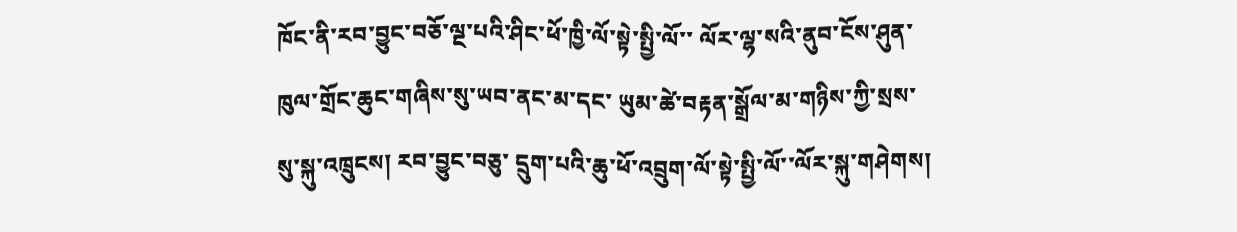ཁོང་ནི་རབ་བྱུང་བཅོ་ལྔ་པའི་ཤིང་ཕོ་ཁྱི་ལོ་སྟེ་སྤྱི་ལོ་་ ལོར་ལྷ་སའི་ནུབ་ངོས་ཤུན་ཁུལ་གྲོང་ཆུང་གཞིས་སུ་ཡབ་ནང་མ་དང་ ཡུམ་ཚེ་བརྟན་སྒྲོལ་མ་གཉིས་ཀྱི་སྲས་སུ་སྐུ་འཁྲུངས། རབ་བྱུང་བཅུ་ དྲུག་པའི་ཆུ་ཕོ་འབྲུག་ལོ་སྟེ་སྤྱི་ལོ་་ལོར་སྐུ་གཤེགས།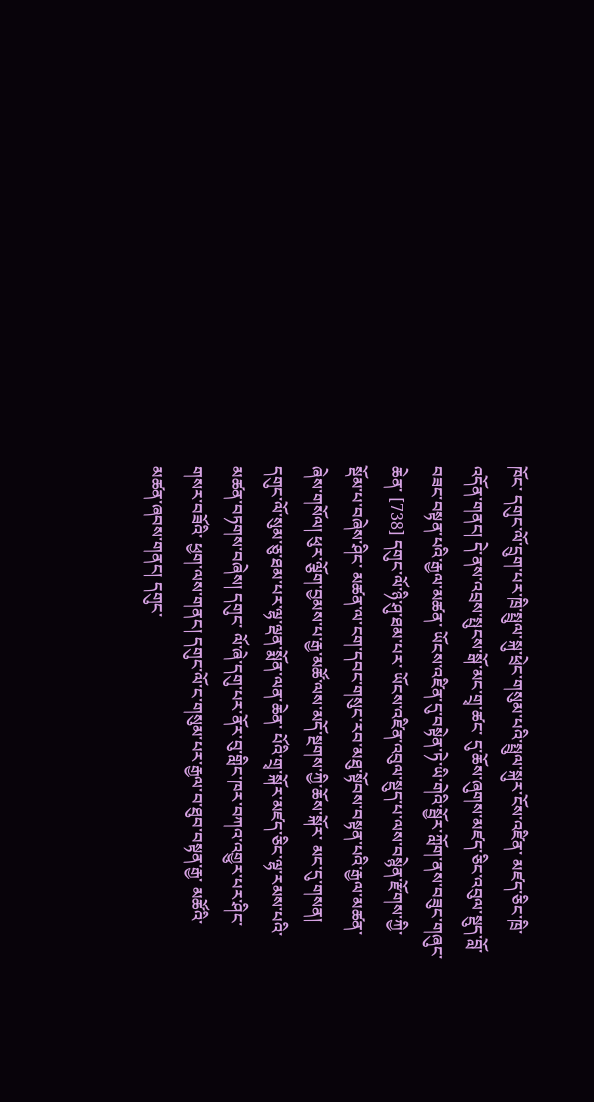ཁོང་ དགུང་ལོ་དྲུག་པར་ཁྲི་སྤྲུལ་སྐུ་ཕྲེང་གསུམ་པའི་སྤྲུལ་སྐུར་ངོས་འཛིན་ མཛད་ཅིང་ཁྲི་འདོན་གནང། དེ་ནས་འབྲས་སྤུངས་སྒོ་མང་གྲྭ་ཚང་ དུ་ཆོས་ཞུགས་མཛད་ཅིང་འབུལ་སྡུད་བློ་བཟང་བསྟན་པའི་རྒྱལ་མཚན་ ཡོངས་འཛིན་དུ་བསྟེན་ཏེ་ཡི་གེའི་སྦྱོར་ཀློག་ནས་བཟུང་གཞུང་ཆེན་ [738] དགུང་ལོ་ཉི་ཤུ་ཐམ་པར་ ཡོངས་འཛིན་འབུལ་སྡུད་པ་ལས་བསྙེན་རྫོགས་ཀྱི་སྡོམ་པ་བཞེས་ཤིང་ མཚན་ལ་ངག་དབང་གསུང་རབ་མཐུ་སྟོབས་བསྟན་པའི་རྒྱལ་མཚན་ ཞེས་གསོལ། ཕུར་ལྕོག་བྱམས་པ་རྒྱ་མཚོ་ལས་མདོ་སྔགས་ཀྱི་ཆོས་སྐོར་ མང་དུ་གསན། དགུང་ལོ་སུམ་ཅུ་ཐམ་པར་ལྷ་ལྡན་སྨོན་ལན་ཆེན་ པོའི་གྲྭ་སྐོར་མཛད་ཅིང་ལྷ་རམས་པའི་མཚན་བཏགས་བཞེས། དགུང་ ལོ་ཞེ་དགུ་པར་ནོར་བུ་གླིང་ཁར་བཀའ་འགྱུར་པར་ཤིང་གསར་བཟོའི་ ཕྱག་ལས་གནང། དགུང་ལོ་ང་གསུམ་པར་རྒྱལ་བ་ཐུབ་བསྟན་རྒྱ་ མཚོའི་མཚན་ཞབས་གནང། དགུང་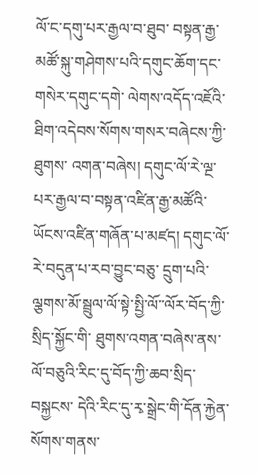ལོ་ང་དགུ་པར་རྒྱལ་བ་ཐུབ་ བསྟན་རྒྱ་མཚོ་སྐུ་གཤེགས་པའི་དགུང་ཆོག་དང་གསེར་དགུང་དགེ་ ལེགས་འདོད་འཇོའི་ཐིག་འདེབས་སོགས་གསར་བཞེངས་ཀྱི་ཐུགས་ འགན་བཞེས། དགུང་ལོ་རེ་ལྔ་པར་རྒྱལ་བ་བསྟན་འཛིན་རྒྱ་མཚོའི་ ཡོངས་འཛིན་གཞོན་པ་མཛད། དགུང་ལོ་རེ་བདུན་པ་རབ་བྱུང་བཅུ་ དྲུག་པའི་ལྕགས་མོ་སྦྲུལ་ལོ་སྟེ་སྤྱི་ལོ་་ལོར་བོད་ཀྱི་སྲིད་སྐྱོང་གི་ ཐུགས་འགན་བཞེས་ནས་ལོ་བཅུའི་རིང་དུ་བོད་ཀྱི་ཆབ་སྲིད་བསྐྱངས་ དེའི་རིང་དུ་རྭ་སྒྲེང་གི་དོན་རྐྱེན་སོགས་གནས་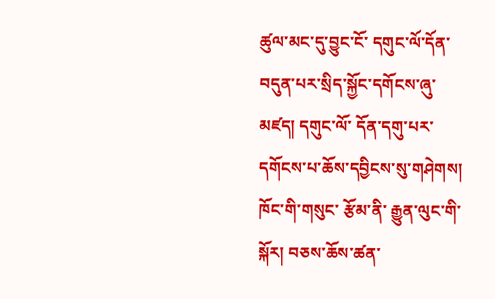ཚུལ་མང་དུ་བྱུང་ངོ་ དགུང་ལོ་དོན་བདུན་པར་སྲིད་སྐྱོང་དགོངས་ཞུ་མཛད། དགུང་ལོ་ དོན་དགུ་པར་དགོངས་པ་ཆོས་དབྱིངས་སུ་གཤེགས། ཁོང་གི་གསུང་ རྩོམ་ནི་ རྒྱུན་ལུང་གི་སྐོར། བཅས་ཆོས་ཚན་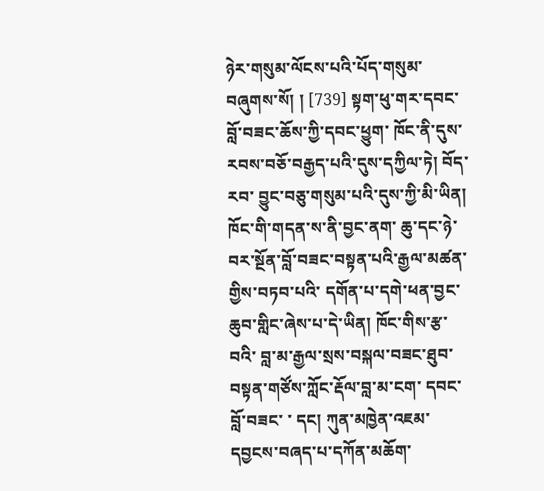ཉེར་གསུམ་ལོངས་པའི་པོད་གསུམ་བཞུགས་སོ། ། [739] སྟག་ཕུ་གར་དབང་བློ་བཟང་ཆོས་ཀྱི་དབང་ཕྱུག་ ཁོང་ནི་དུས་རབས་བཅོ་བརྒྱད་པའི་དུས་དཀྱིལ་ཏེ། བོད་རབ་ བྱུང་བཅུ་གསུམ་པའི་དུས་ཀྱི་མི་ཡིན། ཁོང་གི་གདན་ས་ནི་བྱང་ནག་ ཆུ་དང་ཉེ་བར་སྔོན་བློ་བཟང་བསྟན་པའི་རྒྱལ་མཚན་གྱིས་བཏབ་པའི་ དགོན་པ་དགེ་ཕན་བྱང་ཆུབ་གླིང་ཞེས་པ་དེ་ཡིན། ཁོང་གིས་རྩ་བའི་ བླ་མ་རྒྱལ་སྲས་བསྐལ་བཟང་ཐུབ་བསྟན་གཙོས་ཀློང་རྡོལ་བླ་མ་ངག་ དབང་བློ་བཟང་ ་ དང། ཀུན་མཁྱེན་འཇམ་ དབྱངས་བཞད་པ་དཀོན་མཆོག་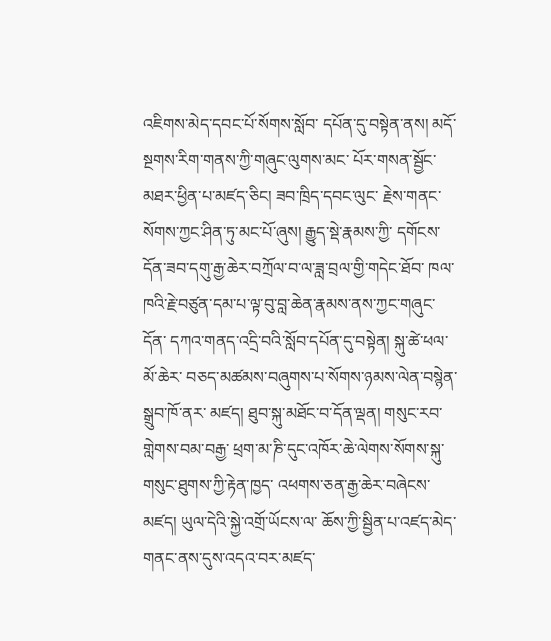འཇིགས་མེད་དབང་པོ་སོགས་སློབ་ དཔོན་དུ་བསྟེན་ནས། མདོ་སྔགས་རིག་གནས་ཀྱི་གཞུང་ལུགས་མང་ པོར་གསན་སྦྱོང་མཐར་ཕྱིན་པ་མཛད་ཅིང། ཟབ་ཁྲིད་དབང་ལུང་ རྗེས་གནང་སོགས་ཀྱང་ཤིན་ཏུ་མང་པོ་ཞུས། རྒྱུད་སྡེ་རྣམས་ཀྱི་ དགོངས་དོན་ཟབ་དགུ་རྒྱ་ཆེར་བཀྲོལ་བ་ལ་ཟླ་བྲལ་གྱི་གདེང་ཐོབ་ ཁལ་ཁའི་རྗེ་བཙུན་དམ་པ་ལྟ་བུ་བླ་ཆེན་རྣམས་ནས་ཀྱང་གཞུང་དོན་ དཀའ་གནད་འདྲི་བའི་སློབ་དཔོན་དུ་བསྟེན། སྐུ་ཚེ་ཕལ་མོ་ཆེར་ བཅད་མཚམས་བཞུགས་པ་སོགས་ཉམས་ལེན་བསྙེན་སྒྲུབ་ཁོ་ནར་ མཛད། ཐུབ་སྐུ་མཐོང་བ་དོན་ལྡན། གསུང་རབ་གླེགས་བམ་བརྒྱ་ ཕྲག་མ་ཎི་དུང་འཁོར་ཆེ་ལེགས་སོགས་སྐུ་གསུང་ཐུགས་ཀྱི་རྟེན་ཁྱད་ འཕགས་ཅན་རྒྱ་ཆེར་བཞེངས་མཛད། ཡུལ་དེའི་སྐྱེ་འགྲོ་ཡོངས་ལ་ ཆོས་ཀྱི་སྦྱིན་པ་འཛད་མེད་གནང་ནས་དུས་འདའ་བར་མཛད་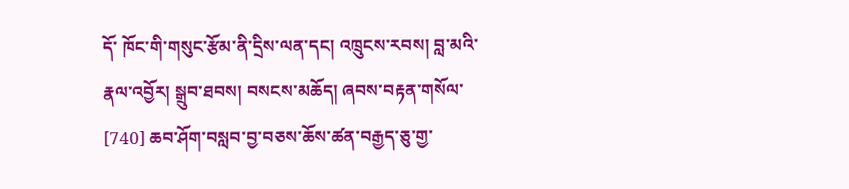དོ་ ཁོང་གི་གསུང་རྩོམ་ནི་དྲིས་ལན་དང། འཁྲུངས་རབས། བླ་མའི་ རྣལ་འབྱོར། སྒྲུབ་ཐབས། བསངས་མཆོད། ཞབས་བརྟན་གསོལ་ [740] ཆབ་ཤོག་བསླབ་བྱ་བཅས་ཆོས་ཚན་བརྒྱད་ཅུ་གྱ་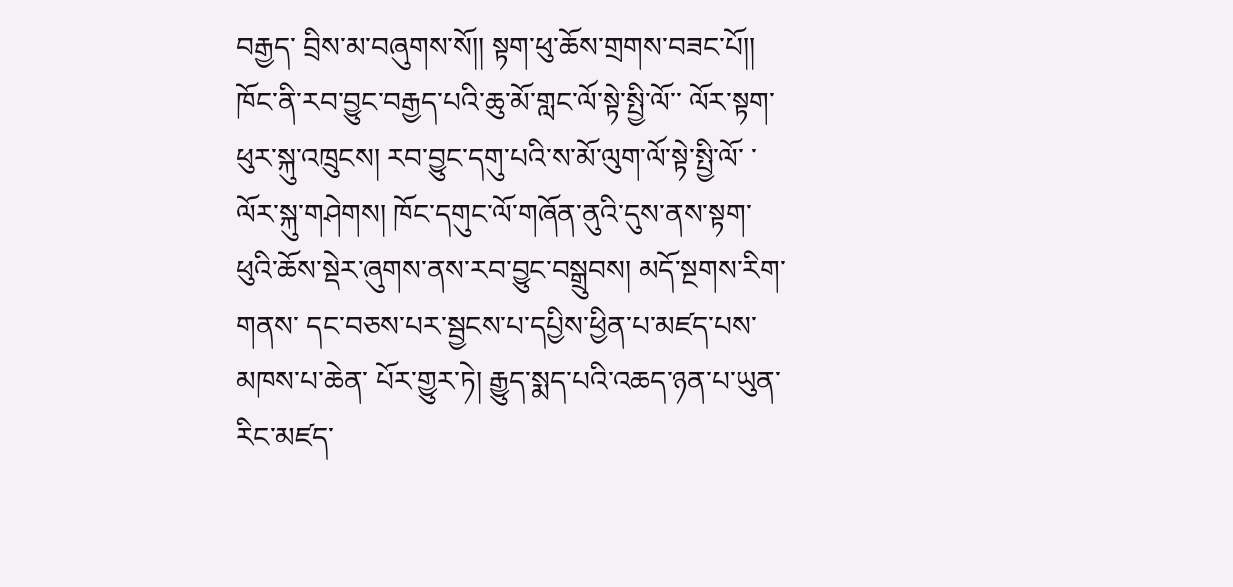བརྒྱད་ བྲིས་མ་བཞུགས་སོ།། སྟག་ཕུ་ཆོས་གྲགས་བཟང་པོ།། ཁོང་ནི་རབ་བྱུང་བརྒྱད་པའི་ཆུ་མོ་གླང་ལོ་སྟེ་སྤྱི་ལོ་་ ལོར་སྟག་ཕུར་སྐུ་འཁྲུངས། རབ་བྱུང་དགུ་པའི་ས་མོ་ལུག་ལོ་སྟེ་སྤྱི་ལོ་ ་ལོར་སྐུ་གཤེགས། ཁོང་དགུང་ལོ་གཞོན་ནུའི་དུས་ནས་སྟག་ ཕུའི་ཆོས་སྡེར་ཞུགས་ནས་རབ་བྱུང་བསྒྲུབས། མདོ་སྔགས་རིག་གནས་ དང་བཅས་པར་སྦྱངས་པ་དཔྱིས་ཕྱིན་པ་མཛད་པས་མཁས་པ་ཆེན་ པོར་གྱུར་ཏེ། རྒྱུད་སྨད་པའི་འཆད་ཉན་པ་ཡུན་རིང་མཛད་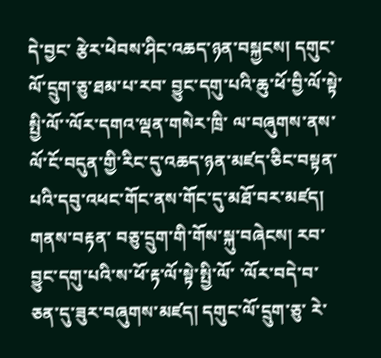དེ་བྱང་ རྩེར་ཕེབས་ཤིང་འཆད་ཉན་བསྐྱངས། དགུང་ལོ་དྲུག་ཅུ་ཐམ་པ་རབ་ བྱུང་དགུ་པའི་ཆུ་ཕོ་བྱི་ལོ་སྟེ་སྤྱི་ལོ་་ལོར་དགའ་ལྡན་གསེར་ཁྲི་ ལ་བཞུགས་ནས་ལོ་ངོ་བདུན་གྱི་རིང་དུ་འཆད་ཉན་མཛད་ཅིང་བསྟན་ པའི་དབུ་འཕང་གོང་ནས་གོང་དུ་མཐོ་བར་མཛད། གནས་བརྟན་ བཅུ་དྲུག་གི་གོས་སྐུ་བཞེངས། རབ་བྱུང་དགུ་པའི་ས་ཕོ་རྟ་ལོ་སྟེ་སྤྱི་ལོ་ ་ལོར་བདེ་བ་ཅན་དུ་ཟུར་བཞུགས་མཛད། དགུང་ལོ་དྲུག་ཅུ་ རེ་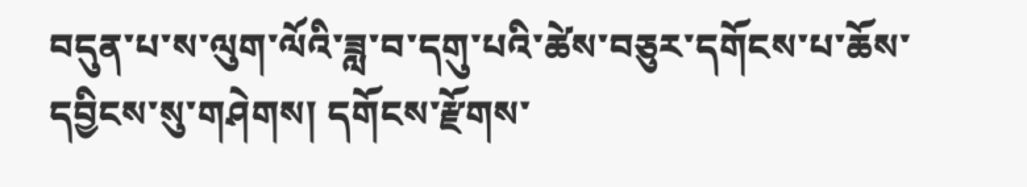བདུན་པ་ས་ལུག་ལོའི་ཟླ་བ་དགུ་པའི་ཚེས་བཅུར་དགོངས་པ་ཆོས་ དབྱིངས་སུ་གཤེགས། དགོངས་རྫོགས་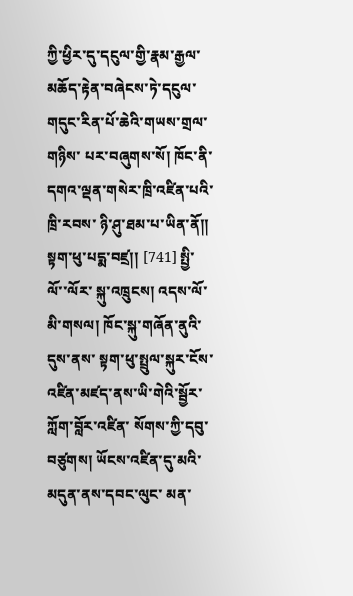ཀྱི་ཕྱིར་དུ་དངུལ་གྱི་རྣམ་རྒྱལ་ མཆོད་རྟེན་བཞེངས་ཏེ་དངུལ་གདུང་རིན་པོ་ཆེའི་གཡས་གྲལ་གཉིས་ པར་བཞུགས་སོ། ཁོང་ནི་དགའ་ལྡན་གསེར་ཁྲི་འཛིན་པའི་ཁྲི་རབས་ ཉི་ཤུ་ཐམ་པ་ཡིན་ནོ།། སྟག་ཕུ་པདྨ་བཛྲ།། [741] སྤྱི་ལོ་་ལོར་ སྐུ་འཁྲུངས། འདས་ལོ་མི་གསལ། ཁོང་སྐུ་གཞོན་ནུའི་དུས་ནས་ སྟག་ཕུ་སྤྲུལ་སྐུར་ངོས་འཛིན་མཛད་ནས་ཡི་གེའི་སྦྱོར་ཀློག་བློར་འཛིན་ སོགས་ཀྱི་དབུ་བཙུགས། ཡོངས་འཛིན་དུ་མའི་མདུན་ནས་དབང་ལུང་ མན་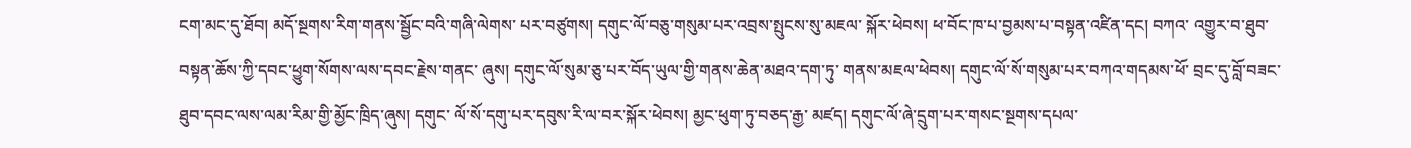ངག་མང་དུ་ཐོབ། མདོ་སྔགས་རིག་གནས་སྦྱོང་བའི་གཞི་ལེགས་ པར་བཙུགས། དགུང་ལོ་བཅུ་གསུམ་པར་འབྲས་སྤུངས་སུ་མཇལ་ སྐོར་ཕེབས། ཕ་བོང་ཁ་པ་བྱམས་པ་བསྟན་འཛིན་དང། བཀའ་ འགྱུར་བ་ཐུབ་བསྟན་ཆོས་ཀྱི་དབང་ཕྱུག་སོགས་ལས་དབང་རྗེས་གནང་ ཞུས། དགུང་ལོ་སུམ་ཅུ་པར་བོད་ཡུལ་གྱི་གནས་ཆེན་མཐའ་དག་ཏུ་ གནས་མཇལ་ཕེབས། དགུང་ལོ་སོ་གསུམ་པར་བཀའ་གདམས་ཕོ་ བྲང་དུ་བློ་བཟང་ཐུབ་དབང་ལས་ལམ་རིམ་གྱི་མྱོང་ཁྲིད་ཞུས། དགུང་ ལོ་སོ་དགུ་པར་དབུས་རི་ལ་བར་སྐོར་ཕེབས། མྱང་ཕུག་ཏུ་བཅད་རྒྱ་ མཛད། དགུང་ལོ་ཞེ་དྲུག་པར་གསང་སྔགས་དཔལ་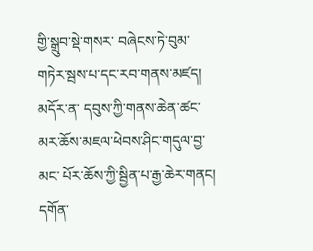གྱི་སྒྲུབ་སྡེ་གསར་ བཞེངས་ཏེ་བུམ་གཏེར་སྦས་པ་དང་རབ་གནས་མཛད། མདོར་ན་ དབུས་ཀྱི་གནས་ཆེན་ཚང་མར་ཆོས་མཇལ་ཕེབས་ཤིང་གདུལ་བྱ་མང་ པོར་ཆོས་ཀྱི་སྦྱིན་པ་རྒྱ་ཆེར་གནང། དགོན་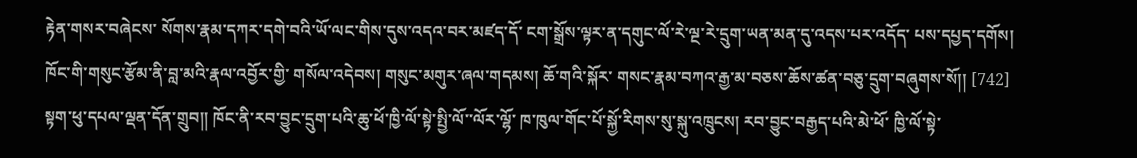རྟེན་གསར་བཞེངས་ སོགས་རྣམ་དཀར་དགེ་བའི་ཡོ་ལང་གིས་དུས་འདའ་བར་མཛད་དོ་ ངག་སྒྲོས་ལྟར་ན་དགུང་ལོ་རེ་ལྔ་རེ་དྲུག་ཡན་མན་དུ་འདས་པར་འདོད་ པས་དཔྱད་དགོས། ཁོང་གི་གསུང་རྩོམ་ནི་བླ་མའི་རྣལ་འབྱོར་གྱི་ གསོལ་འདེབས། གསུང་མགུར་ཞལ་གདམས། ཆོ་གའི་སྐོར་ གསང་རྣམ་བཀའ་རྒྱ་མ་བཅས་ཆོས་ཚན་བཅུ་དྲུག་བཞུགས་སོ།། [742] སྟག་ཕུ་དཔལ་ལྡན་དོན་གྲུབ།། ཁོང་ནི་རབ་བྱུང་དྲུག་པའི་ཆུ་ཕོ་ཁྱི་ལོ་སྟེ་སྤྱི་ལོ་་ལོར་ལྷོ་ ཁ་ཁུལ་གོང་པོ་སྐྱོ་རིགས་སུ་སྐུ་འཁྲུངས། རབ་བྱུང་བརྒྱད་པའི་མེ་ཕོ་ ཁྱི་ལོ་སྟེ་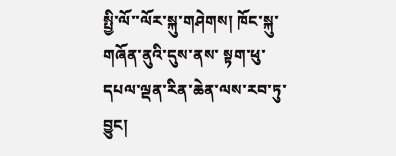སྤྱི་ལོ་་ལོར་སྐུ་གཤེགས། ཁོང་སྐུ་གཞོན་ནུའི་དུས་ནས་ སྟག་ཕུ་དཔལ་ལྡན་རིན་ཆེན་ལས་རབ་ཏུ་བྱུང།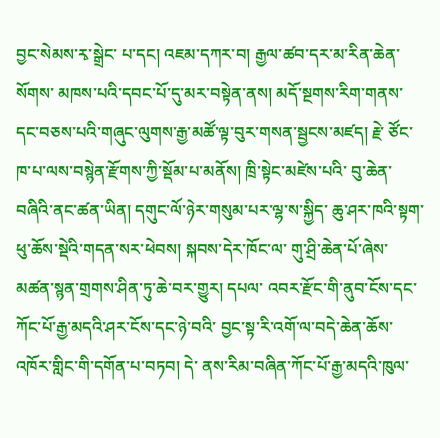བྱང་སེམས་རྭ་སྒྲེང་ པ་དང། འཇམ་དཀར་བ། རྒྱལ་ཚབ་དར་མ་རིན་ཆེན་སོགས་ མཁས་པའི་དབང་པོ་དུ་མར་བསྟེན་ནས། མདོ་སྔགས་རིག་གནས་ དང་བཅས་པའི་གཞུང་ལུགས་རྒྱ་མཚོ་ལྟ་བུར་གསན་སྦྱངས་མཛད། རྗེ་ ཙོང་ཁ་པ་ལས་བསྙེན་རྫོགས་ཀྱི་སྡོམ་པ་མནོས། ཁྲི་སྟེང་མཛེས་པའི་ བུ་ཆེན་བཞིའི་ནང་ཚན་ཡིན། དགུང་ལོ་ཉེར་གསུམ་པར་ལྷ་ས་སྐྱིད་ ཆུ་ཤར་ཁའི་སྟག་ཕུ་ཆོས་སྡེའི་གདན་སར་ཕེབས། སྐབས་དེར་ཁོང་ལ་ གུ་ཤྲི་ཆེན་པོ་ཞེས་མཚན་སྙན་གྲགས་ཤིན་ཏུ་ཆེ་བར་གྱུར། དཔལ་ འབར་རྫོང་གི་ནུབ་ངོས་དང་ཀོང་པོ་རྒྱ་མདའི་ཤར་ངོས་དང་ཉེ་བའི་ བྱང་སྟ་རི་འགོ་ལ་བདེ་ཆེན་ཆོས་འཁོར་གླིང་གི་དགོན་པ་བཏབ། དེ་ ནས་རིམ་བཞིན་ཀོང་པོ་རྒྱ་མདའི་ཁུལ་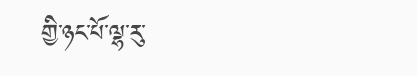གྱི་ཉང་པོ་ལྷ་རུ་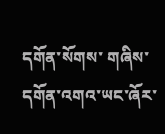དགོན་སོགས་ གཞིས་དགོན་འགའ་ཡང་ཞོར་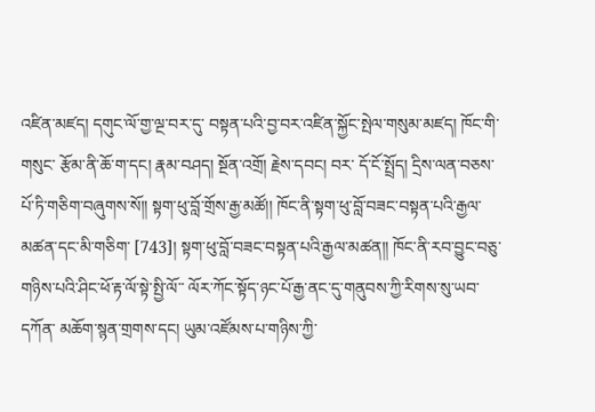འཛིན་མཛད། དགུང་ལོ་གྱ་ལྔ་བར་དུ་ བསྟན་པའི་བྱ་བར་འཛིན་སྐྱོང་སྤེལ་གསུམ་མཛད། ཁོང་གི་གསུང་ རྩོམ་ནི་ཆོ་ག་དང། རྣམ་བཤད། སྔོན་འགྲོ། རྗེས་དབང། བར་ དོ་ངོ་སྤྲོད། དྲིས་ལན་བཅས་པོ་ཏི་གཅིག་བཞུགས་སོ།། སྟག་ཕུ་བློ་གྲོས་རྒྱ་མཚོ།། ཁོང་ནི་སྟག་ཕུ་བློ་བཟང་བསྟན་པའི་རྒྱལ་མཚན་དང་མི་གཅིག་ [743]། སྟག་ཕུ་བློ་བཟང་བསྟན་པའི་རྒྱལ་མཚན།། ཁོང་ནི་རབ་བྱུང་བཅུ་གཉིས་པའི་ཤིང་ཕོ་རྟ་ལོ་སྟེ་སྤྱི་ལོ་་ ལོར་ཀོང་སྟོད་ཉང་པོ་རྒྱ་ནང་དུ་གནུབས་ཀྱི་རིགས་སུ་ཡབ་དཀོན་ མཆོག་སྙན་གྲགས་དང། ཡུམ་འཛོམས་པ་གཉིས་ཀྱི་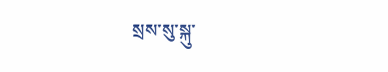སྲས་སུ་སྐུ་